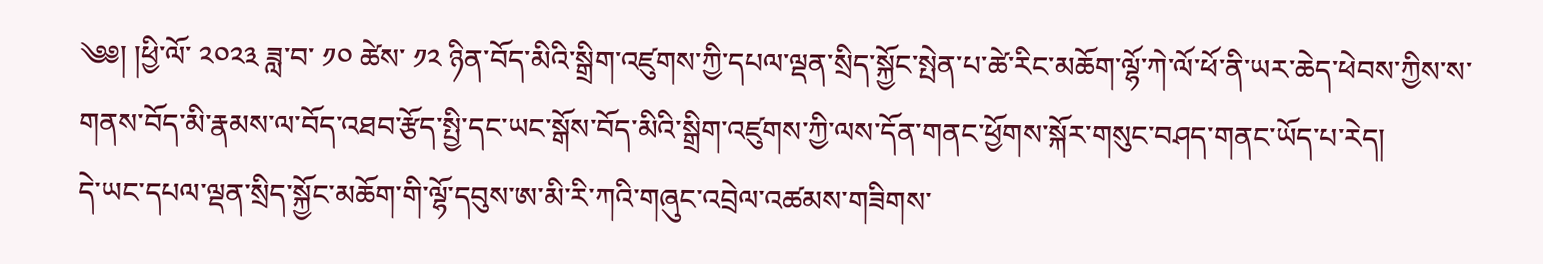༄༅། །ཕྱི་ལོ་ ༢༠༢༣ ཟླ་བ་ ༡༠ ཚེས་ ༡༢ ཉིན་བོད་མིའི་སྒྲིག་འཛུགས་ཀྱི་དཔལ་ལྡན་སྲིད་སྐྱོང་སྤེན་པ་ཚེ་རིང་མཆོག་ལྷོ་ཀེ་ལོ་ཕོ་ནི་ཡར་ཆེད་ཕེབས་ཀྱིས་ས་གནས་བོད་མི་རྣམས་ལ་བོད་འཐབ་རྩོད་སྤྱི་དང་ཡང་སྒོས་བོད་མིའི་སྒྲིག་འཛུགས་ཀྱི་ལས་དོན་གནང་ཕྱོགས་སྐོར་གསུང་བཤད་གནང་ཡོད་པ་རེད།
དེ་ཡང་དཔལ་ལྡན་སྲིད་སྐྱོང་མཆོག་གི་ལྷོ་དབུས་ཨ་མི་རི་ཀའི་གཞུང་འབྲེལ་འཚམས་གཟིགས་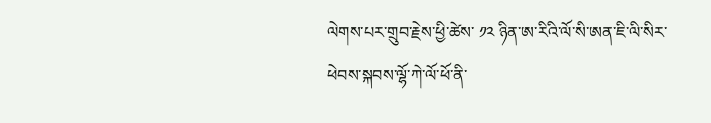ལེགས་པར་གྲུབ་རྗེས་ཕྱི་ཚེས་ ༡༢ ཉིན་ཨ་རིའི་ལོ་སི་ཨན་ཇི་ལི་སིར་ཕེབས་སྐབས་ལྷོ་ཀེ་ལོ་ཕོ་ནི་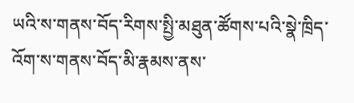ཡའི་ས་གནས་བོད་རིགས་སྤྱི་མཐུན་ཚོགས་པའི་སྣེ་ཁྲིད་འོག་ས་གནས་བོད་མི་རྣམས་ནས་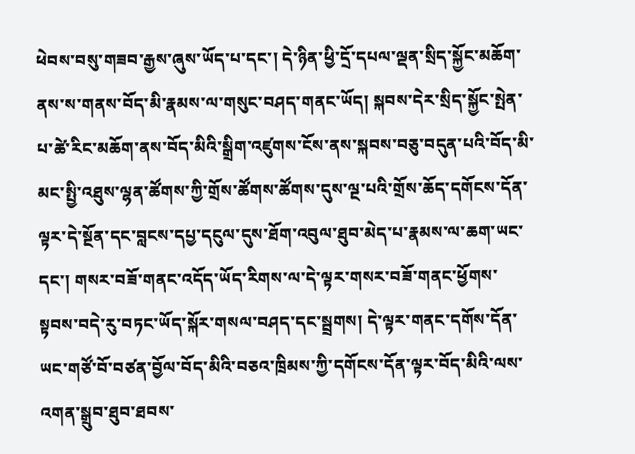ཕེབས་བསུ་གཟབ་རྒྱས་ཞུས་ཡོད་པ་དང་། དེ་ཉིན་ཕྱི་དྲོ་དཔལ་ལྡན་སྲིད་སྐྱོང་མཆོག་ནས་ས་གནས་བོད་མི་རྣམས་ལ་གསུང་བཤད་གནང་ཡོད། སྐབས་དེར་སྲིད་སྐྱོང་སྤེན་པ་ཚེ་རིང་མཆོག་ནས་བོད་མིའི་སྒྲིག་འཛུགས་ངོས་ནས་སྐབས་བཅུ་བདུན་པའི་བོད་མི་མང་སྤྱི་འཐུས་ལྷན་ཚོགས་ཀྱི་གྲོས་ཚོགས་ཚོགས་དུས་ལྔ་པའི་གྲོས་ཆོད་དགོངས་དོན་ལྟར་དེ་སྔོན་དང་བླངས་དཔྱ་དངུལ་དུས་ཐོག་འབུལ་ཐུབ་མེད་པ་རྣམས་ལ་ཆག་ཡང་དང་། གསར་བཟོ་གནང་འདོད་ཡོད་རིགས་ལ་དེ་ལྟར་གསར་བཟོ་གནང་ཕྱོགས་སྟབས་བདེ་རུ་བཏང་ཡོད་སྐོར་གསལ་བཤད་དང་སྦྲགས། དེ་ལྟར་གནང་དགོས་དོན་ཡང་གཙོ་བོ་བཙན་བྱོལ་བོད་མིའི་བཅའ་ཁྲིམས་ཀྱི་དགོངས་དོན་ལྟར་བོད་མིའི་ལས་འགན་སྒྲུབ་ཐུབ་ཐབས་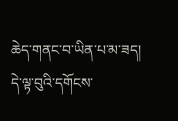ཆེད་གནང་བ་ཡིན་པ་མ་ཟད། དེ་ལྟ་བུའི་དགོངས་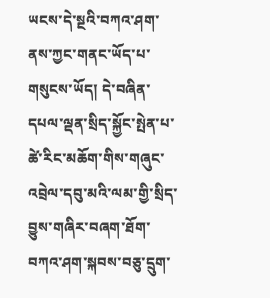ཡངས་དེ་སྔའི་བཀའ་ཤག་ནས་ཀྱང་གནང་ཡོད་པ་གསུངས་ཡོད། དེ་བཞིན་དཔལ་ལྡན་སྲིད་སྐྱོང་སྤེན་པ་ཚེ་རིང་མཆོག་གིས་གཞུང་འབྲེལ་དབུ་མའི་ལམ་གྱི་སྲིད་བྱུས་གཞིར་བཞག་ཐོག་བཀའ་ཤག་སྐབས་བཅུ་དྲུག་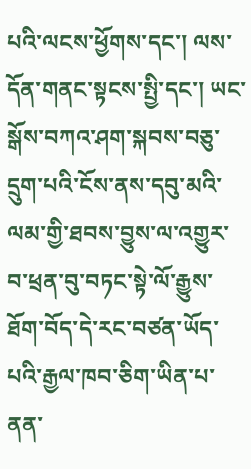པའི་ལངས་ཕྱོགས་དང་། ལས་དོན་གནང་སྟངས་སྤྱི་དང་། ཡང་སྒོས་བཀའ་ཤག་སྐབས་བཅུ་དྲུག་པའི་ངོས་ནས་དབུ་མའི་ལམ་གྱི་ཐབས་བྱུས་ལ་འགྱུར་བ་ཕྲན་བུ་བཏང་སྟེ་ལོ་རྒྱུས་ཐོག་བོད་དེ་རང་བཙན་ཡོད་པའི་རྒྱལ་ཁབ་ཅིག་ཡིན་པ་ནན་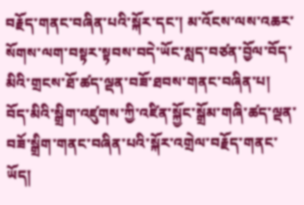བརྗོད་གནང་བཞིན་པའི་སྐོར་དང་། མ་འོངས་ལས་འཆར་སོགས་ལག་བསྟར་སྟབས་བདེ་ཡོང་སླད་བཙན་བྱོལ་བོད་མིའི་གྲངས་ཐོ་ཚད་ལྡན་བཟོ་ཐབས་གནང་བཞིན་པ། བོད་མིའི་སྒྲིག་འཛུགས་ཀྱི་འཛིན་སྐྱོང་སྒྲོམ་གཞི་ཚད་ལྡན་བཟོ་སྒྲིག་གནང་བཞིན་པའི་སྐོར་འགྲེལ་བརྗོད་གནང་ཡོད།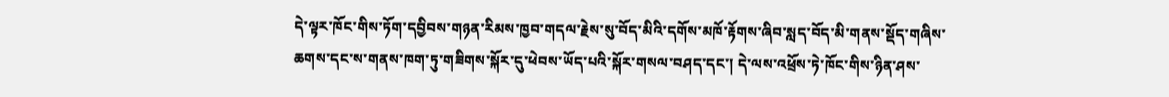དེ་ལྟར་ཁོང་གིས་ཏོག་དབྱིབས་གཉན་རིམས་ཁྱབ་གདལ་རྗེས་སུ་བོད་མིའི་དགོས་མཁོ་རྟོགས་ཞིབ་སླད་བོད་མི་གནས་སྡོད་གཞིས་ཆགས་དང་ས་གནས་ཁག་ཏུ་གཟིགས་སྐོར་དུ་ཕེབས་ཡོད་པའི་སྐོར་གསལ་བཤད་དང་། དེ་ལས་འཕྲོས་ཏེ་ཁོང་གིས་ཉིན་ཤས་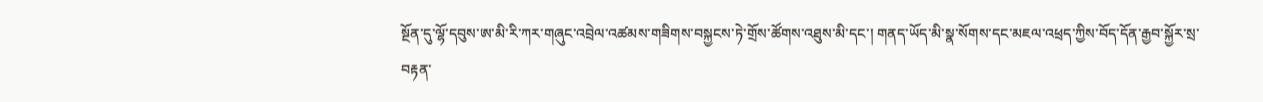སྔོན་དུ་ལྷོ་དབུས་ཨ་མི་རི་ཀར་གཞུང་འབྲེལ་འཚམས་གཟིགས་བསྐྱངས་ཏེ་གྲོས་ཚོགས་འཐུས་མི་དང་། གནད་ཡོད་མི་སྣ་སོགས་དང་མཇལ་འཕྲད་ཀྱིས་བོད་དོན་རྒྱབ་སྐྱོར་སྲ་བརྟན་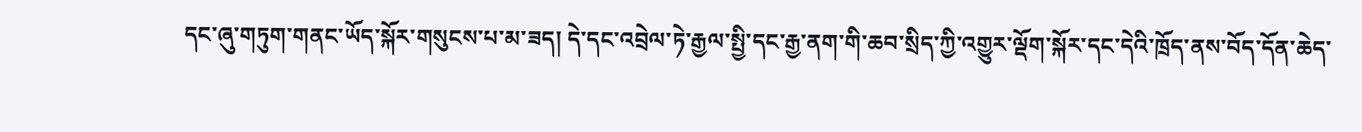དང་ཞུ་གཏུག་གནང་ཡོད་སྐོར་གསུངས་པ་མ་ཟད། དེ་དང་འབྲེལ་ཏེ་རྒྱལ་སྤྱི་དང་རྒྱ་ནག་གི་ཆབ་སྲིད་ཀྱི་འགྱུར་ལྡོག་སྐོར་དང་དེའི་ཁྲོད་ནས་བོད་དོན་ཆེད་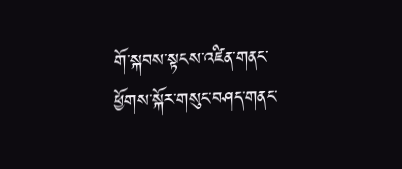གོ་སྐབས་སྟངས་འཛིན་གནང་ཕྱོགས་སྐོར་གསུང་བཤད་གནང་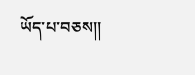ཡོད་པ་བཅས།།